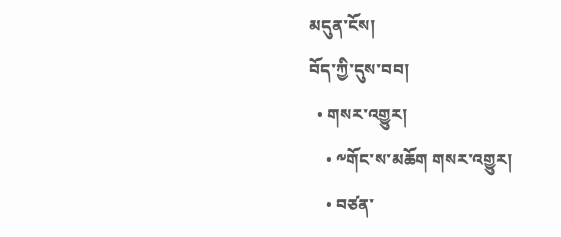མདུན་ངོས།
བོད་ཀྱི་དུས་བབ།
  • གསར་འགྱུར།
    • ༸གོང་ས་མཆོག གསར་འགྱུར།
    • བཙན་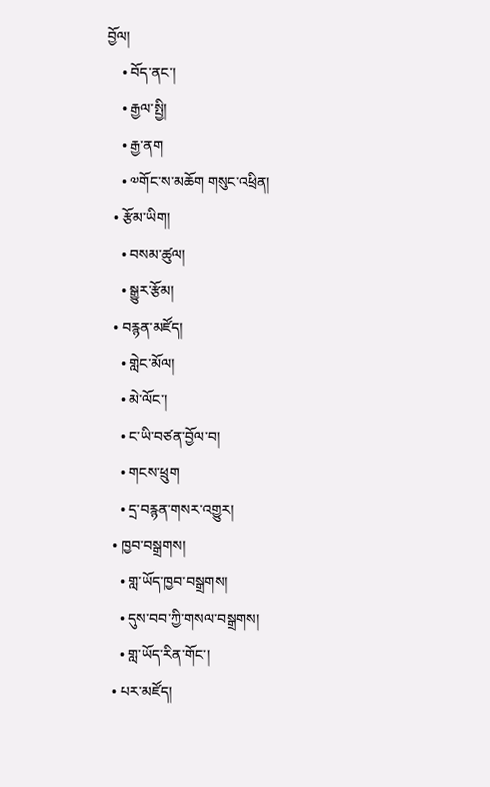བྱོལ།
    • བོད་ནང་།
    • རྒྱལ་སྤྱི།
    • རྒྱ་ནག
    • ༧གོང་ས་མཆོག གསུང་འཕྲིན།
  • རྩོམ་ཡིག།
    • བསམ་ཚུལ།
    • སྒྱུར་རྩོམ།
  • བརྙན་མཛོད།
    • གླེང་མོལ།
    • མེ་ལོང་།
    • ང་ཡི་བཙན་བྱོལ་བ།
    • གངས་ཕྲུག
    • དྲ་བརྙན་གསར་འགྱུར།
  • ཁྱབ་བསྒྲགས།
    • གླ་ཡོད་ཁྱབ་བསྒྲགས།
    • དུས་བབ་ཀྱི་གསལ་བསྒྲགས།
    • གླ་ཡོད་རིན་གོང་།
  • པར་མཛོད།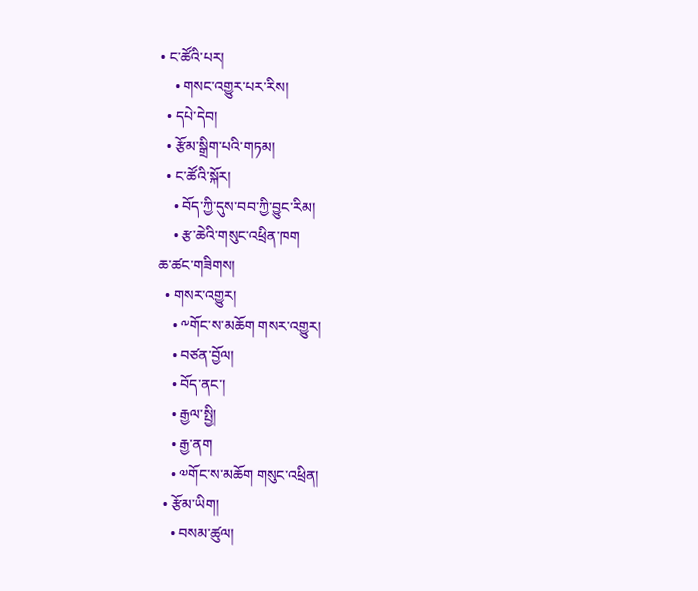• ང་ཚོའི་པར།
    • གསང་འགྱུར་པར་རིས།
  • དཔེ་དེབ།
  • རྩོམ་སྒྲིག་པའི་གཏམ།
  • ང་ཚོའི་སྐོར།
    • བོད་ཀྱི་དུས་བབ་ཀྱི་བྱུང་རིམ།
    • རྩ་ཆེའི་གསུང་འཕྲིན་ཁག
ཆ་ཚང་གཟིགས།
  • གསར་འགྱུར།
    • ༸གོང་ས་མཆོག གསར་འགྱུར།
    • བཙན་བྱོལ།
    • བོད་ནང་།
    • རྒྱལ་སྤྱི།
    • རྒྱ་ནག
    • ༧གོང་ས་མཆོག གསུང་འཕྲིན།
  • རྩོམ་ཡིག།
    • བསམ་ཚུལ།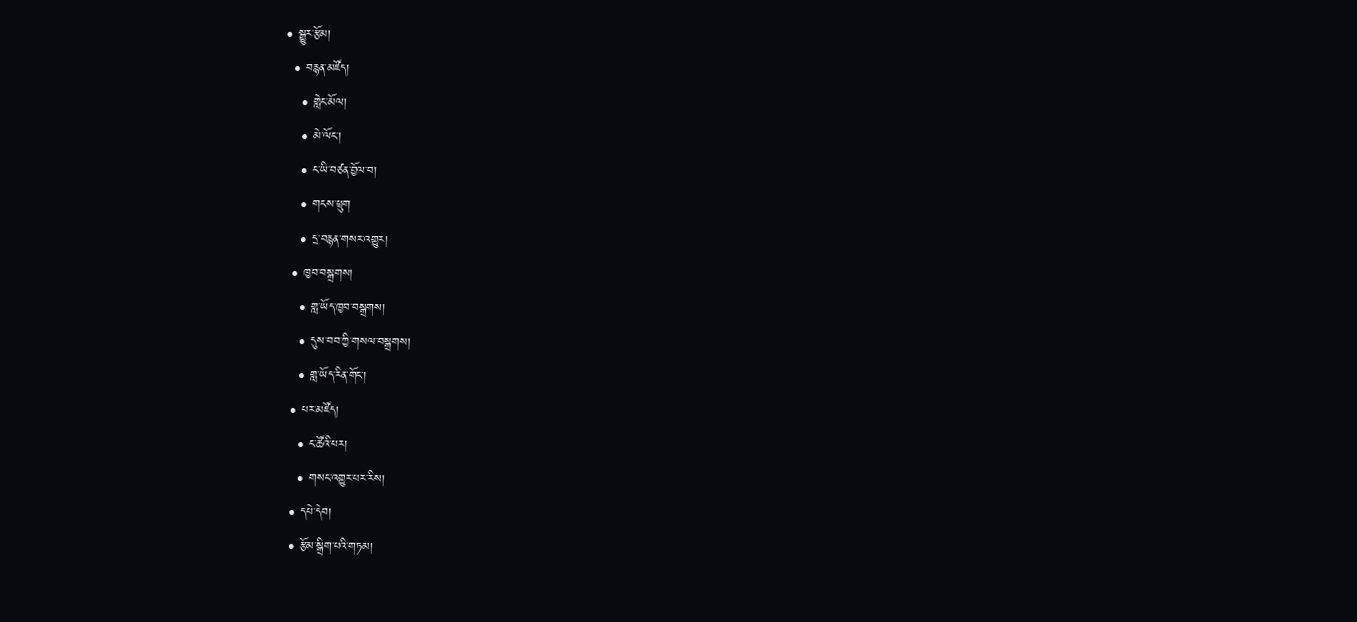• སྒྱུར་རྩོམ།
  • བརྙན་མཛོད།
    • གླེང་མོལ།
    • མེ་ལོང་།
    • ང་ཡི་བཙན་བྱོལ་བ།
    • གངས་ཕྲུག
    • དྲ་བརྙན་གསར་འགྱུར།
  • ཁྱབ་བསྒྲགས།
    • གླ་ཡོད་ཁྱབ་བསྒྲགས།
    • དུས་བབ་ཀྱི་གསལ་བསྒྲགས།
    • གླ་ཡོད་རིན་གོང་།
  • པར་མཛོད།
    • ང་ཚོའི་པར།
    • གསང་འགྱུར་པར་རིས།
  • དཔེ་དེབ།
  • རྩོམ་སྒྲིག་པའི་གཏམ།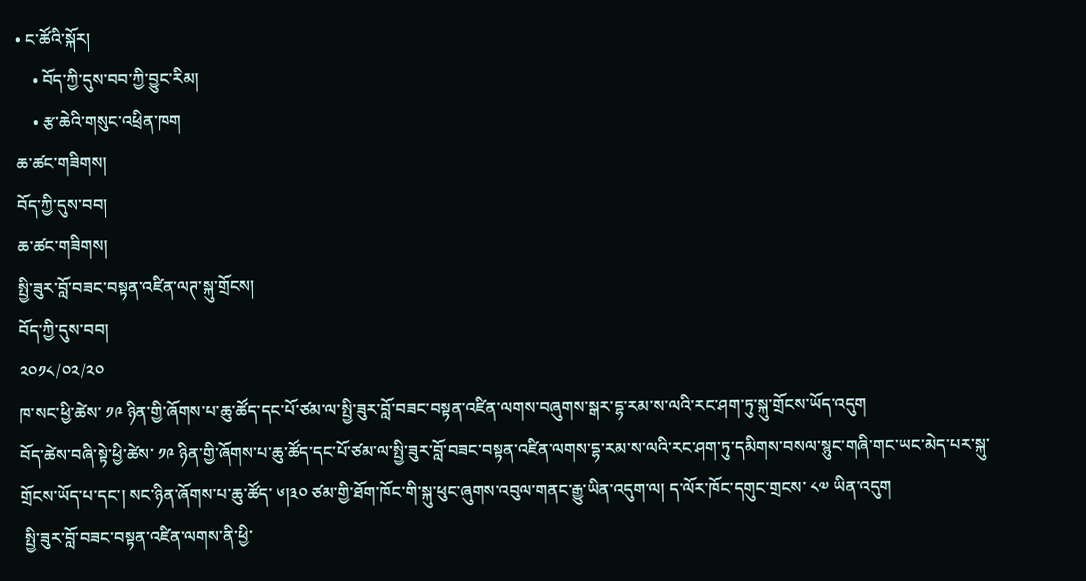• ང་ཚོའི་སྐོར།
    • བོད་ཀྱི་དུས་བབ་ཀྱི་བྱུང་རིམ།
    • རྩ་ཆེའི་གསུང་འཕྲིན་ཁག
ཆ་ཚང་གཟིགས།
བོད་ཀྱི་དུས་བབ།
ཆ་ཚང་གཟིགས།
སྤྱི་ཟུར་བློ་བཟང་བསྟན་འཛིན་ལཊ་སྐུ་གྲོངས།
བོད་ཀྱི་དུས་བབ།
༢༠༡༨/༠༢/༢༠
ཁ་སང་ཕྱི་ཚེས་ ༡༩ ཉིན་གྱི་ཞོགས་པ་ཆུ་ཚོད་དང་པོ་ཙམ་ལ་སྤྱི་ཟུར་བློ་བཟང་བསྟན་འཛིན་ལགས་བཞུགས་སྒར་དྷ་རམ་ས་ལའི་རང་ཤག་ཏུ་སྐུ་གྲོངས་ཡོད་འདུག
བོད་ཚེས་བཞི་སྟེ་ཕྱི་ཚེས་ ༡༩ ཉིན་གྱི་ཞོགས་པ་ཆུ་ཚོད་དང་པོ་ཙམ་ལ་སྤྱི་ཟུར་བློ་བཟང་བསྟན་འཛིན་ལགས་དྷ་རམ་ས་ལའི་རང་ཤག་ཏུ་དམིགས་བསལ་སྙུང་གཞི་གང་ཡང་མེད་པར་སྐུ་གྲོངས་ཡོད་པ་དང་། སང་ཉིན་ཞོགས་པ་ཆུ་ཚོད་ ༦།༣༠ ཙམ་གྱི་ཐོག་ཁོང་གི་སྐུ་ཕུང་ཞུགས་འབུལ་གནང་རྒྱུ་ཡིན་འདུག་ལ། ད་ལོར་ཁོང་དགུང་གྲངས་ ༨༧ ཡིན་འདུག
 སྤྱི་ཟུར་བློ་བཟང་བསྟན་འཛིན་ལགས་ནི་ཕྱི་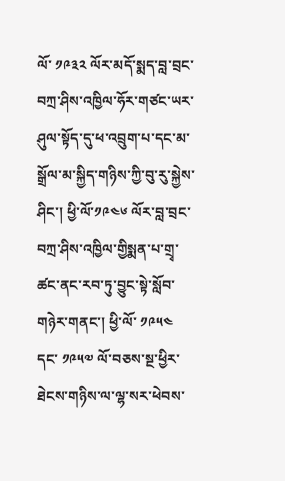ལོ་ ༡༩༣༢ ལོར་མདོ་སྨད་བླ་བྲང་བཀྲ་ཤིས་འཁྱིལ་ཧོར་གཙང་ཡར་ཤུལ་སྟོད་དུ་ཕ་འབྲུག་པ་དང་མ་སྒྲོལ་མ་སྐྱིད་གཉིས་ཀྱི་བུ་རུ་སྐྱེས་ཤིང་། ཕྱི་ལོ་༡༩༤༦ ལོར་བླ་བྲང་བཀྲ་ཤིས་འཁྱིལ་གྱིསྨན་པ་གྲྭ་ཚང་ནང་རབ་ཏུ་བྱུང་སྟེ་སློབ་གཉེར་གནང་། ཕྱི་ལོ་ ༡༩༥༤ དང་ ༡༩༥༧ ལོ་བཅས་སྔ་ཕྱིར་ཐེངས་གཉིས་ལ་ལྷ་སར་ཕེབས་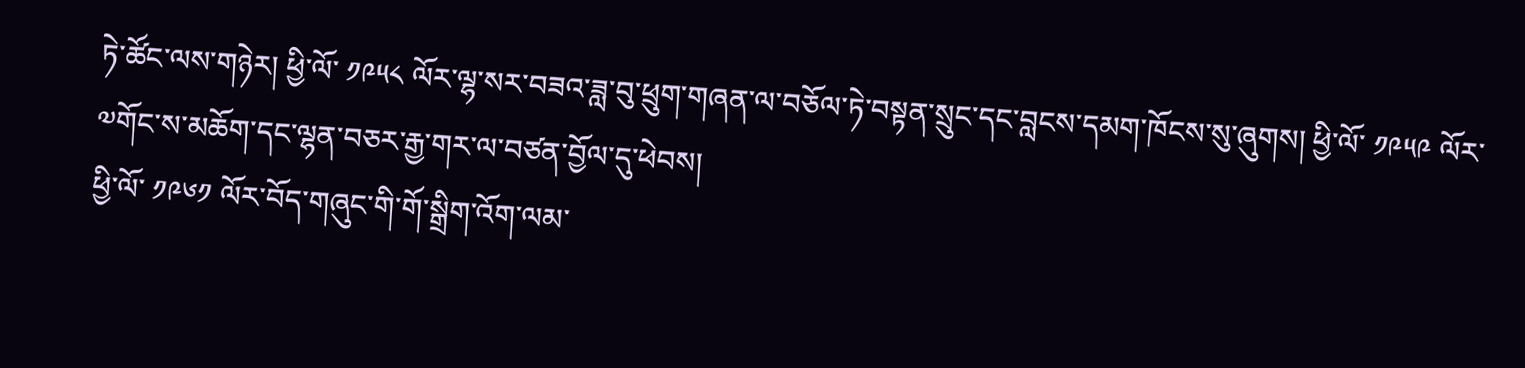ཏེ་ཚོང་ལས་གཉེར། ཕྱི་ལོ་ ༡༩༥༨ ལོར་ལྷ་སར་བཟའ་ཟླ་བུ་ཕྲུག་གཞན་ལ་བཅོལ་ཏེ་བསྟན་སྲུང་དང་བླངས་དམག་ཁོངས་སུ་ཞུགས། ཕྱི་ལོ་ ༡༩༥༩ ལོར་༧གོང་ས་མཆོག་དང་ལྷན་བཅར་རྒྱ་གར་ལ་བཙན་བྱོལ་དུ་ཕེབས།
ཕྱི་ལོ་ ༡༩༦༡ ལོར་བོད་གཞུང་གི་གོ་སྒྲིག་འོག་ལམ་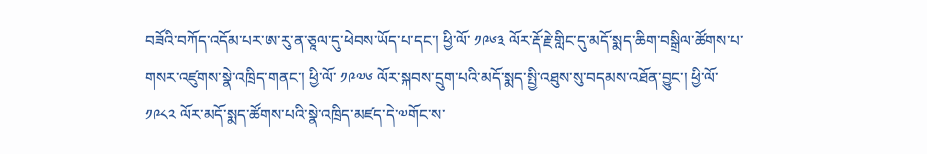བཟོའི་བཀོད་འདོམ་པར་ཨ་རུ་ན་ཅཱལ་དུ་ཕེབས་ཡོད་པ་དང་། ཕྱི་ལོ་ ༡༩༦༣ ལོར་རྡོ་རྗེ་གླིང་དུ་མདོ་སྨད་ཆིག་བསྒྲིལ་ཚོགས་པ་གསར་འཛུགས་སྣེ་འཁྲིད་གནང་། ཕྱི་ལོ་ ༡༩༧༦ ལོར་སྐབས་དྲུག་པའི་མདོ་སྨད་སྤྱི་འཐུས་སུ་བདམས་འཐོན་བྱུང་། ཕྱི་ལོ་ ༡༩༨༢ ལོར་མདོ་སྨད་ཚོགས་པའི་སྣེ་འཁྲིད་མཛད་དེ་༧གོང་ས་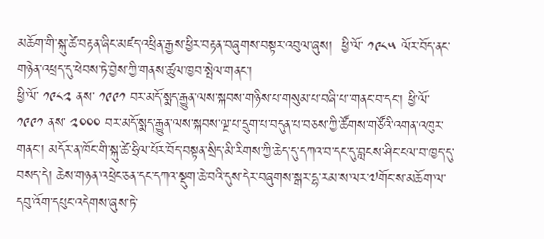མཆོག་གི་སྐུ་ཚེ་བརྟན་ཞིང་མཛད་འཕྲིན་རྒྱས་ཕྱིར་བརྟན་བཞུགས་བསྟར་འབུལ་ཞུས།  ཕྱི་ལོ་ ༡༩༨༥ ལོར་བོད་ནང་གཉེན་འཕྲད་དུ་ཕེབས་ཏེ་བྱེས་ཀྱི་གནས་ཚུལ་ཁྱབ་སྤེལ་གནང་།
ཕྱི་ལོ་ ༡༩༨༢ ནས་ ༡༩༩༡ བར་མདོ་སྨད་རྒྱུན་ལས་སྐབས་གཉིས་པ་གསུམ་པ་བཞི་པ་་གནང་བ་དང་། ཕྱི་ལོ་༡༩༩༡ ནས་ ༢༠༠༠ བར་མདོ་སྨད་རྒྱུན་ལས་སྐབས་ལྔ་པ་དྲུག་པ་བདུན་པ་བཅས་ཀྱི་ཚོགས་གཙོའི་འགན་འཁུར་གནང་། མདོར་ན་ཁོང་གི་སྐུ་ཚེ་ཧྲིལ་པོར་བོད་བསྟན་སྲིད་མི་རིགས་ཀྱི་ཆེད་དུ་དཀའ་བ་དང་དུ་བླངས་ཤིང་ངལ་བ་ཁྱད་དུ་བསད་དེ། ཆེས་གཉན་འཕྲེང་ཅན་དང་དཀའ་སྡུག་ཆེ་བའི་དུས་དེར་བཞུགས་སྒར་དྷ་རམ་ས་ལར་༧གོང་ས་མཆོག་ལ་དབུ་འོག་དཔུང་འདེགས་ཞུས་ཏེ་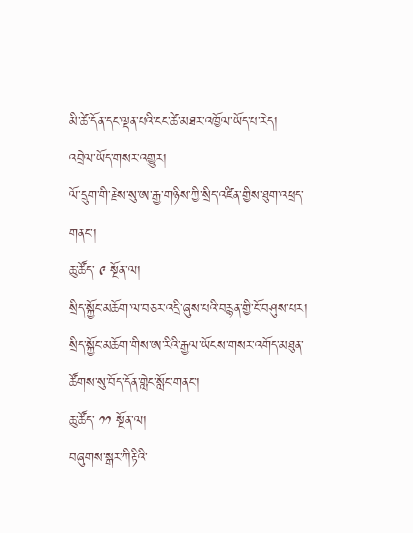མི་ཚེ་དོན་དང་ལྡན་པའི་ངང་ཚེ་མཐར་འཁྱོལ་ཡོད་པ་རེད།
འབྲེལ་ཡོད་གསར་འགྱུར།
ལོ་དྲུག་གི་རྗེས་སུ་ཨ་རྒྱ་གཉིས་ཀྱི་སྲིད་འཛིན་གྱིས་ཐུག་འཕྲད་གནང་།
ཆུ་ཚོད་ ༩ སྔོན་ལ།
སྲིད་སྐྱོང་མཆོག་ལ་བཅར་འདྲི་ཞུས་པའི་བརྙན་གྱི་ངོ་བཤུས་པར།
སྲིད་སྐྱོང་མཆོག་གིས་ཨ་རིའི་རྒྱལ་ཡོངས་གསར་འགོད་མཐུན་ཚོགས་སུ་བོད་དོན་གླེང་སློང་གནང་།
ཆུ་ཚོད་ ༡༡ སྔོན་ལ།
བཞུགས་སྒར་ཀིརྟིའི་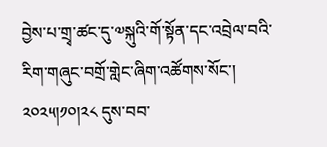བྱེས་པ་གྲྭ་ཚང་དུ་༧སྐུའི་གོ་སྟོན་དང་འབྲེལ་བའི་རིག་གཞུང་བགྲོ་གླེང་ཞིག་འཚོགས་སོང་། ༢༠༢༥།༡༠།༢༨ དུས་བབ་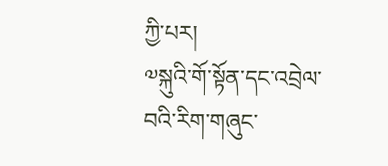ཀྱི་པར།
༧སྐུའི་གོ་སྟོན་དང་འབྲེལ་བའི་རིག་གཞུང་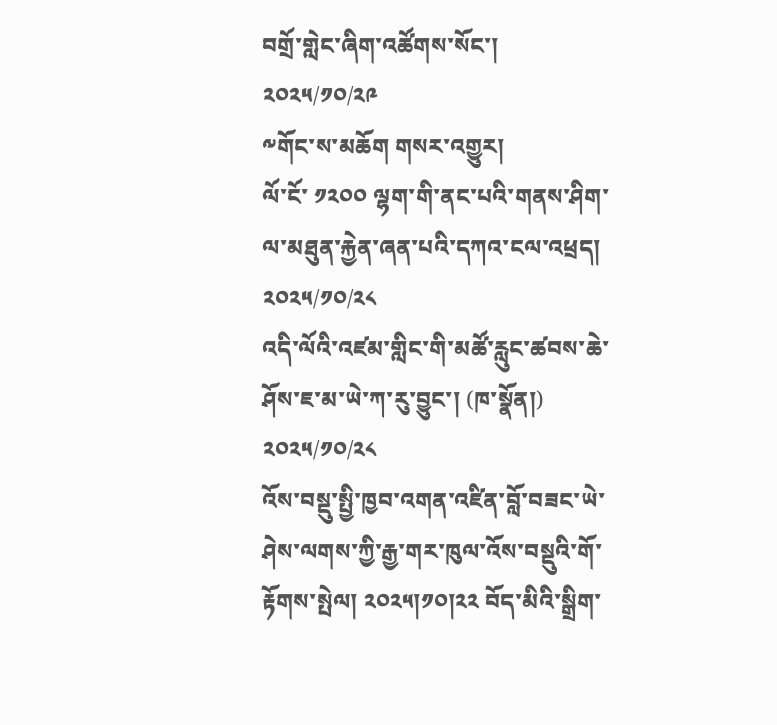བགྲོ་གླེང་ཞིག་འཚོགས་སོང་།
༢༠༢༥/༡༠/༢༩
༸གོང་ས་མཆོག གསར་འགྱུར།
ལོ་ངོ་ ༡༢༠༠ ལྷག་གི་ནང་པའི་གནས་ཤིག་ལ་མཐུན་རྐྱེན་ཞན་པའི་དཀའ་ངལ་འཕྲད།
༢༠༢༥/༡༠/༢༨
འདི་ལོའི་འཛམ་གླིང་གི་མཚོ་རླུང་ཚབས་ཆེ་ཤོས་ཇ་མ་ཡེ་ཀ་རུ་བྱུང་། (ཁ་སྣོན།)
༢༠༢༥/༡༠/༢༨
འོས་བསྡུ་སྤྱི་ཁྱབ་འགན་འཛིན་བློ་བཟང་ཡེ་ཤེས་ལགས་ཀྱི་རྒྱ་གར་ཁུལ་འོས་བསྡུའི་གོ་རྟོགས་སྤེལ། ༢༠༢༥།༡༠།༢༢ བོད་མིའི་སྒྲིག་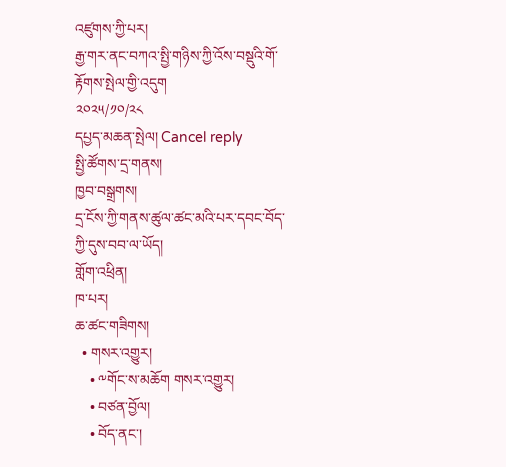འཛུགས་ཀྱི་པར།
རྒྱ་གར་ནང་བཀའ་སྤྱི་གཉིས་ཀྱི་འོས་བསྡུའི་གོ་རྟོགས་སྤེལ་གྱི་འདུག
༢༠༢༥/༡༠/༢༨
དཔྱད་མཆན་སྤེལ། Cancel reply
སྤྱི་ཚོགས་དྲ་གནས།
ཁྱབ་བསྒྲགས།
དྲ་ངོས་ཀྱི་གནས་ཚུལ་ཚང་མའི་པར་དབང་བོད་ཀྱི་དུས་བབ་ལ་ཡོད།
གློག་འཕྲིན།
ཁ་པར།
ཆ་ཚང་གཟིགས།
  • གསར་འགྱུར།
    • ༸གོང་ས་མཆོག གསར་འགྱུར།
    • བཙན་བྱོལ།
    • བོད་ནང་།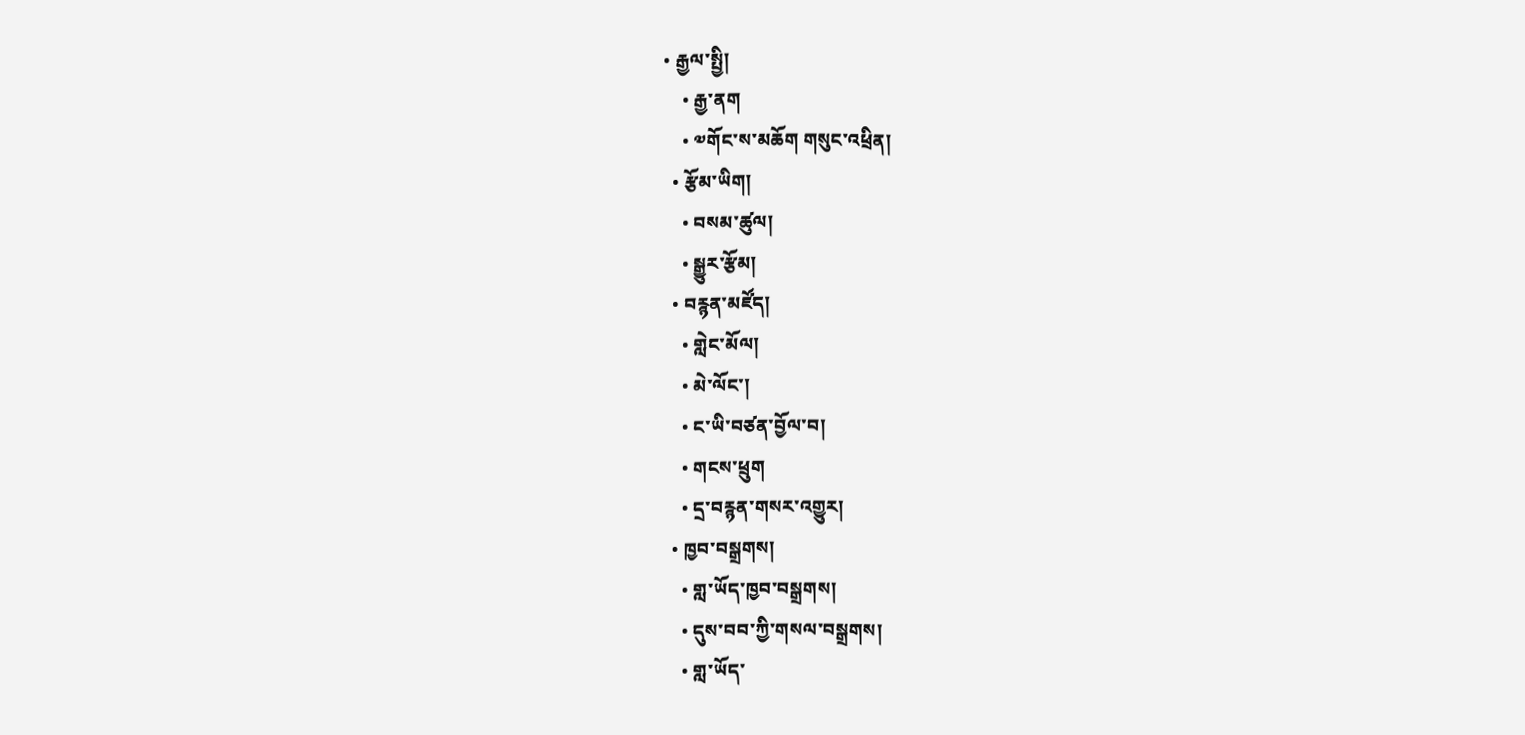• རྒྱལ་སྤྱི།
    • རྒྱ་ནག
    • ༧གོང་ས་མཆོག གསུང་འཕྲིན།
  • རྩོམ་ཡིག།
    • བསམ་ཚུལ།
    • སྒྱུར་རྩོམ།
  • བརྙན་མཛོད།
    • གླེང་མོལ།
    • མེ་ལོང་།
    • ང་ཡི་བཙན་བྱོལ་བ།
    • གངས་ཕྲུག
    • དྲ་བརྙན་གསར་འགྱུར།
  • ཁྱབ་བསྒྲགས།
    • གླ་ཡོད་ཁྱབ་བསྒྲགས།
    • དུས་བབ་ཀྱི་གསལ་བསྒྲགས།
    • གླ་ཡོད་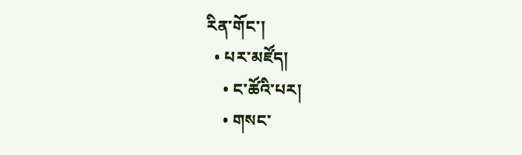རིན་གོང་།
  • པར་མཛོད།
    • ང་ཚོའི་པར།
    • གསང་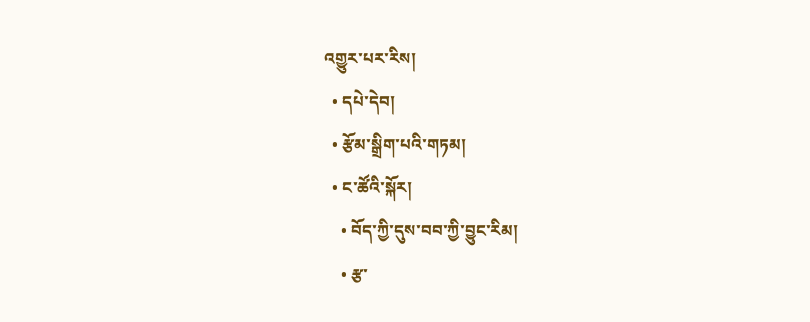འགྱུར་པར་རིས།
  • དཔེ་དེབ།
  • རྩོམ་སྒྲིག་པའི་གཏམ།
  • ང་ཚོའི་སྐོར།
    • བོད་ཀྱི་དུས་བབ་ཀྱི་བྱུང་རིམ།
    • རྩ་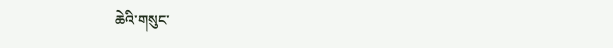ཆེའི་གསུང་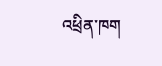འཕྲིན་ཁག